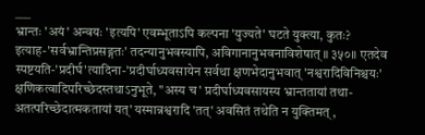___
भ्रान्तः 'अयं' अन्वयः 'इत्यपि' एवम्भूताऽपि कल्पना 'युज्यते' घटते युक्त्या, कुतः? इत्याह-'सर्वभ्रान्तिप्रसङ्गतः' तदन्यानुभवस्यापि, अविगानानुभवनाविशेषात् ॥ ३५०॥ एतदेव स्पष्टयति-'प्रदीर्घ'त्यादिना-'प्रदीर्घाध्यवसायेन सर्वथा क्षणभेदानुभवात् 'नश्वरादिविनिश्चयः' क्षणिकत्वादिपरिच्छेदस्तथाऽनुभूते, "अस्य च' प्रदीर्घाध्यवसायस्य भ्रान्ततायां तथा-अतत्परिच्छेदात्मकतायां यत्' यस्मान्नश्वरादि 'तत्' अवसितं तथेति न युक्तिमत् ,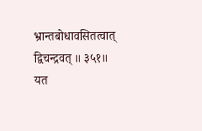भ्रान्तबोधावसितत्वात् द्विचन्द्रवत् ॥ ३५१॥ यत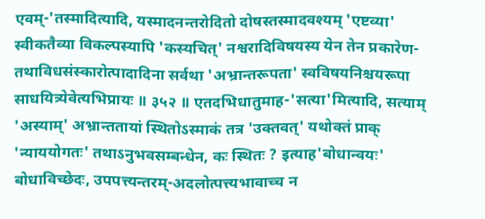एवम्-'तस्मादित्यादि, यस्मादनन्तरोदितो दोषस्तस्मादवश्यम् 'एष्टव्या' स्वीकतैव्या विकल्पस्यापि 'कस्यचित्' नश्वरादिविषयस्य येन तेन प्रकारेण-तथाविधसंस्कारोत्पादादिना सर्वथा 'अभ्रान्तरूपता' स्वविषयनिश्चयरूपा साधयित्र्येवेत्यभिप्रायः ॥ ३५२ ॥ एतदभिधातुमाह-'सत्या'मित्यादि, सत्याम् 'अस्याम्' अभ्रान्ततायां स्थितोऽस्माकं तत्र 'उक्तवत्' यथोक्तं प्राक् 'न्याययोगतः' तथाऽनुभवसम्बन्धेन, कः स्थितः ? इत्याह'बोधान्वयः' बोधाविच्छेदः, उपपत्त्यन्तरम्-अदलोत्पत्त्यभावाच्च न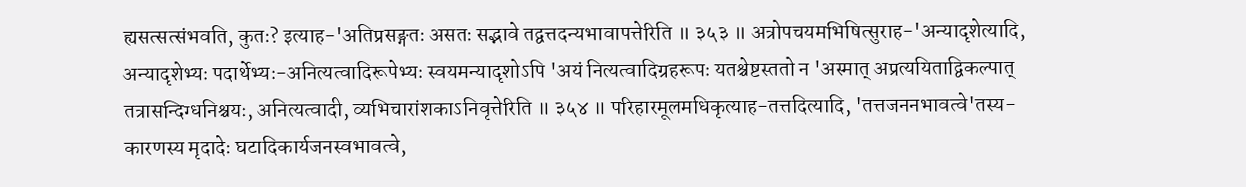ह्यसत्सत्संभवति, कुतः? इत्याह-'अतिप्रसङ्गतः असतः सद्भावे तद्वत्तदन्यभावापत्तेरिति ॥ ३५३ ॥ अत्रोपचयमभिषित्सुराह-'अन्यादृशेत्यादि, अन्यादृशेभ्यः पदार्थेभ्यः-अनित्यत्वादिरूपेभ्यः स्वयमन्यादृशोऽपि 'अयं नित्यत्वादिग्रहरूपः यतश्चेष्टस्ततो न 'अस्मात् अप्रत्ययिताद्विकल्पात् तत्रासन्दिग्धनिश्चयः, अनित्यत्वादी, व्यभिचारांशकाऽनिवृत्तेरिति ॥ ३५४ ॥ परिहारमूलमधिकृत्याह-तत्तदित्यादि, 'तत्तजननभावत्वे'तस्य-कारणस्य मृदादेः घटादिकार्यजनस्वभावत्वे,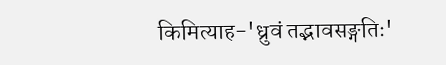किमित्याह-'ध्रुवं तद्भावसङ्गतिः'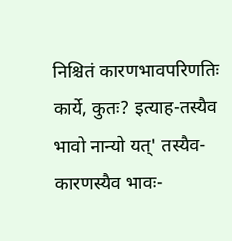निश्चितं कारणभावपरिणतिः कार्ये, कुतः? इत्याह-तस्यैव भावो नान्यो यत्' तस्यैव-कारणस्यैव भावः-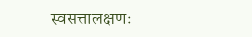स्वसत्तालक्षणः